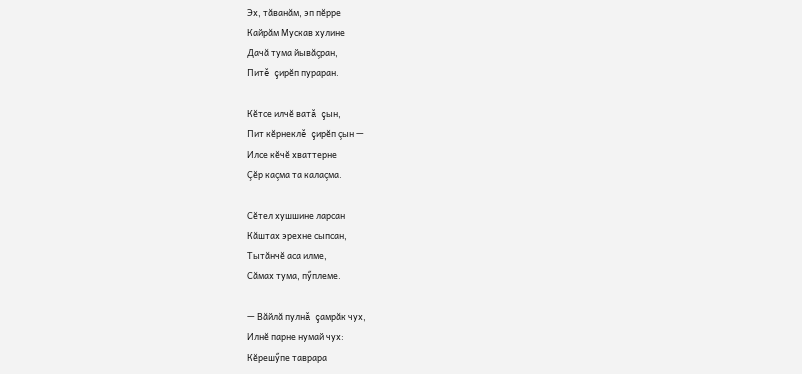Эх, тăванăм, эп пĕрре
Кайрăм Мускав хулине
Дачă тума йывăçран,
Питĕ çирĕп пураран.

Кĕтсе илчĕ ватă çын,
Пит кĕрнеклĕ çирĕп çын —
Илсе кĕчĕ хваттерне
Çĕр каçма та калаçма.

Сĕтел хушшине ларсан
Кăштах эрехне сыпсан,
Тытăнчĕ аса илме,
Сăмах тума, пӳплеме.

— Вăйлă пулнă çамрăк чух,
Илнĕ парне нумай чух:
Кĕрешӳпе таврара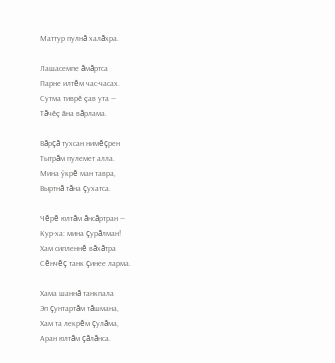Маттур пулнă халăхра.

Лашасемпе ăмăртса
Парне илтĕм час-часах.
Сутма тиврĕ çав ута —
Тăчĕç ăна вăрлама.

Вăрçă тухсан нимĕçрен
Тытрăм пулемет алла.
Мина ӳкрĕ ман тавра,
Выртнă тăна çухатса.

Чĕрĕ юлтăм ăнсăртран —
Кур-ха: мина çурăлман!
Хам сипленнĕ вăхăтра
Сĕнчĕç танк çинее ларма.

Хама шаннă танкпала
Эп çунтартăм тăшмана,
Хам та лекрĕм çулăма,
Аран юлтăм çăлăнса.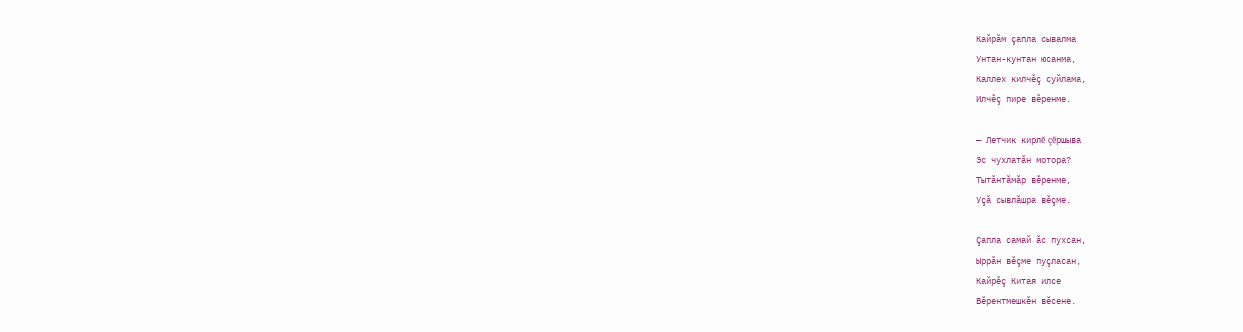Кайрăм çапла сывалма
Унтан-кунтан юсанма,
Каллех килчĕç суйлама,
Илчĕç пире вĕренме.

— Летчик кирлĕ çĕршыва
Эс чухлатăн мотора?
Тытăнтăмăр вĕренме,
Уçă сывлăшра вĕçме.

Çапла самай ăс пухсан,
Ыррăн вĕçме пуçласан,
Кайрĕç Китая илсе
Вĕрентмешкĕн вĕсене.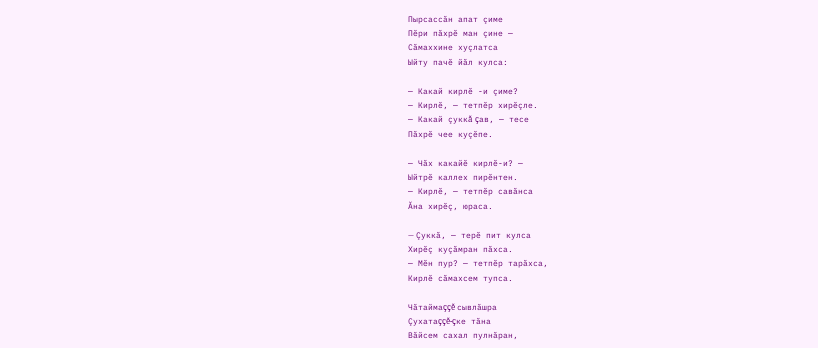Пырсассăн апат çиме
Пĕри пăхрĕ ман çине —
Сăмаххине хуçлатса
Ыйту пачĕ йăл кулса:

— Какай кирлĕ -и çиме?
— Кирлĕ, — тетпĕр хирĕçле.
— Какай çуккă çав, — тесе
Пăхрĕ чее куçĕпе.

— Чăх какайĕ кирлĕ-и? —
Ыйтрĕ каллех пирĕнтен.
— Кирлĕ, — тетпĕр савăнса
Ăна хирĕç, юраса.

— Çуккă, — терĕ пит кулса
Хирĕç куçăмран пăхса.
— Мĕн пур? — тетпĕр тарăхса,
Кирлĕ сăмахсем тупса.

Чăтаймаççĕ сывлăшра
Çухатаççĕ-çке тăна
Вăйсем сахал пулнăран,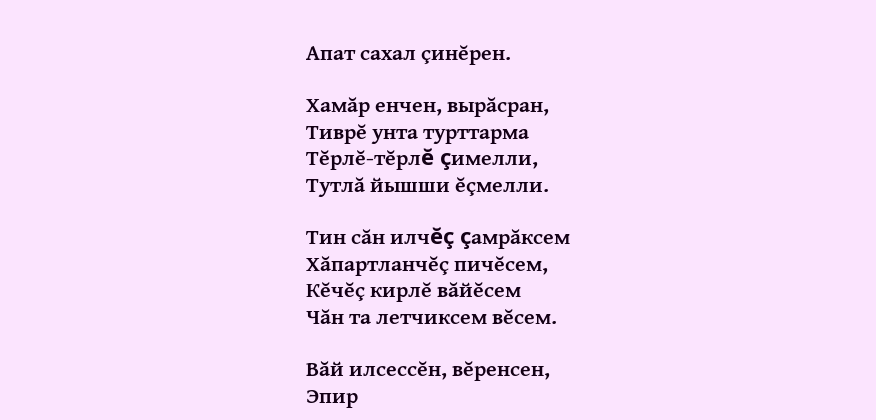Апат сахал çинĕрен.

Хамăр енчен, вырăсран,
Тиврĕ унта турттарма
Тĕрлĕ-тĕрлĕ çимелли,
Тутлă йышши ĕçмелли.

Тин сăн илчĕç çамрăксем
Хăпартланчĕç пичĕсем,
Кĕчĕç кирлĕ вăйĕсем
Чăн та летчиксем вĕсем.

Вăй илсессĕн, вĕренсен,
Эпир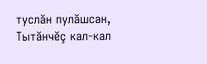туслăн пулăшсан,
Тытăнчĕç кал-кал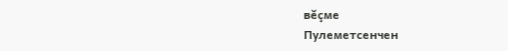вĕçме
Пулеметсенчен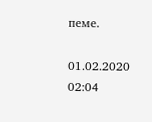пеме.

01.02.2020
02:04